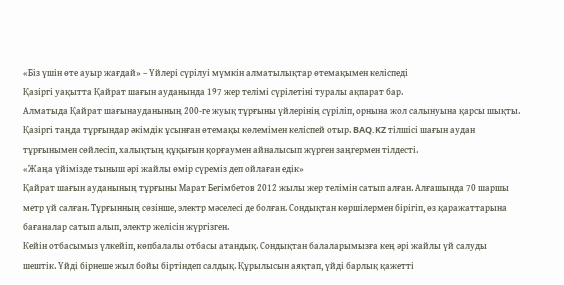«Біз үшін өте ауыр жағдай» – Үйлері сүрілуі мүмкін алматылықтар өтемақымен келіспеді
Қазіргі уақытта Қайрат шағын ауданында 197 жер телімі сүрілетіні туралы ақпарат бар.
Алматыда Қайрат шағынауданының 200-ге жуық тұрғыны үйлерінің сүріліп, орнына жол салынуына қарсы шықты. Қазіргі таңда тұрғындар әкімдік ұсынған өтемақы көлемімен келіспей отыр. BAQ.KZ тілшісі шағын аудан тұрғынымен сөйлесіп, халықтың құқығын қорғаумен айналысып жүрген заңгермен тілдесті.
«Жаңа үйімізде тыныш әрі жайлы өмір сүреміз деп ойлаған едік»
Қайрат шағын ауданының тұрғыны Марат Бегімбетов 2012 жылы жер телімін сатып алған. Алғашында 70 шаршы метр үй салған. Тұрғынның сөзінше, электр мәселесі де болған. Сондықтан көршілермен бірігіп, өз қаражаттарына бағаналар сатып алып, электр желісін жүргізген.
Кейін отбасымыз үлкейіп, көпбалалы отбасы атандық. Сондықтан балаларымызға кең әрі жайлы үй салуды шештік. Үйді бірнеше жыл бойы біртіндеп салдық. Құрылысын аяқтап, үйді барлық қажетті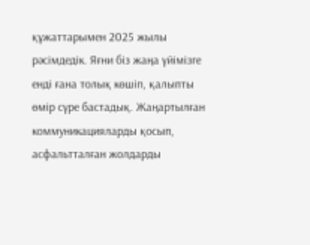құжаттарымен 2025 жылы рәсімдедік. Яғни біз жаңа үйімізге енді ғана толық көшіп, қалыпты өмір сүре бастадық. Жаңартылған коммуникацияларды қосып, асфальтталған жолдарды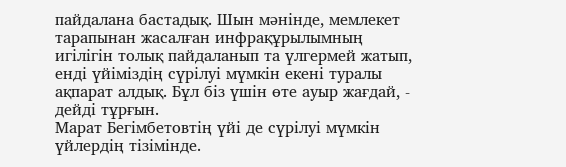пайдалана бастадық. Шын мәнінде, мемлекет тарапынан жасалған инфрақұрылымның игілігін толық пайдаланып та үлгермей жатып, енді үйіміздің сүрілуі мүмкін екені туралы ақпарат алдық. Бұл біз үшін өте ауыр жағдай, - дейді тұрғын.
Марат Бегімбетовтің үйі де сүрілуі мүмкін үйлердің тізімінде.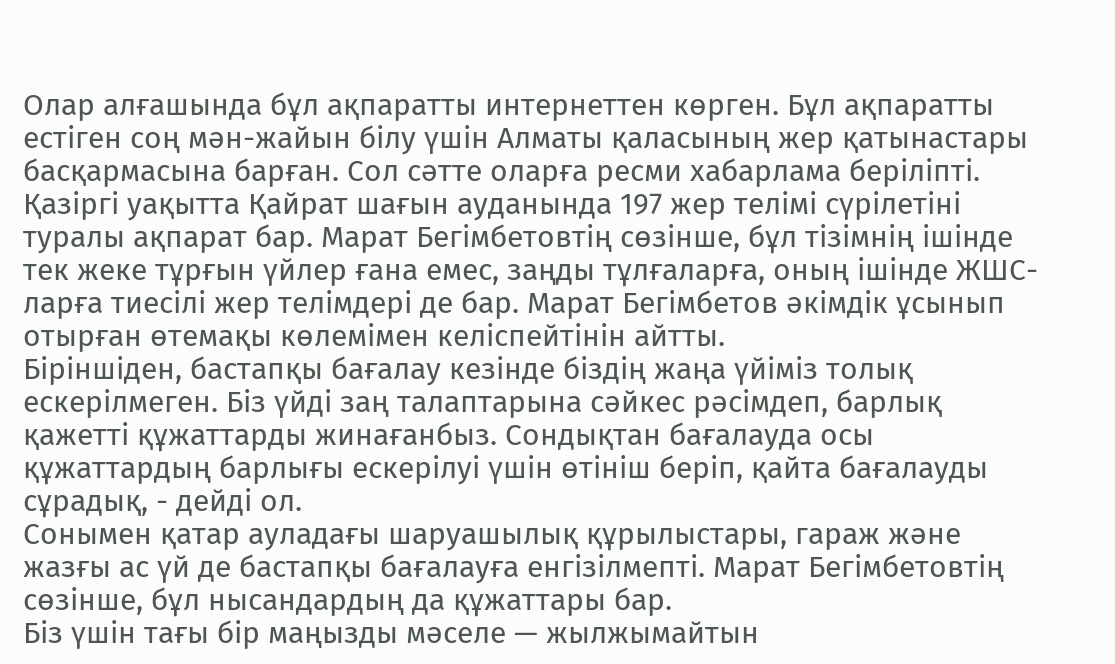Олар алғашында бұл ақпаратты интернеттен көрген. Бұл ақпаратты естіген соң мән-жайын білу үшін Алматы қаласының жер қатынастары басқармасына барған. Сол сәтте оларға ресми хабарлама беріліпті.
Қазіргі уақытта Қайрат шағын ауданында 197 жер телімі сүрілетіні туралы ақпарат бар. Марат Бегімбетовтің сөзінше, бұл тізімнің ішінде тек жеке тұрғын үйлер ғана емес, заңды тұлғаларға, оның ішінде ЖШС-ларға тиесілі жер телімдері де бар. Марат Бегімбетов әкімдік ұсынып отырған өтемақы көлемімен келіспейтінін айтты.
Біріншіден, бастапқы бағалау кезінде біздің жаңа үйіміз толық ескерілмеген. Біз үйді заң талаптарына сәйкес рәсімдеп, барлық қажетті құжаттарды жинағанбыз. Сондықтан бағалауда осы құжаттардың барлығы ескерілуі үшін өтініш беріп, қайта бағалауды сұрадық, - дейді ол.
Сонымен қатар ауладағы шаруашылық құрылыстары, гараж және жазғы ас үй де бастапқы бағалауға енгізілмепті. Марат Бегімбетовтің сөзінше, бұл нысандардың да құжаттары бар.
Біз үшін тағы бір маңызды мәселе — жылжымайтын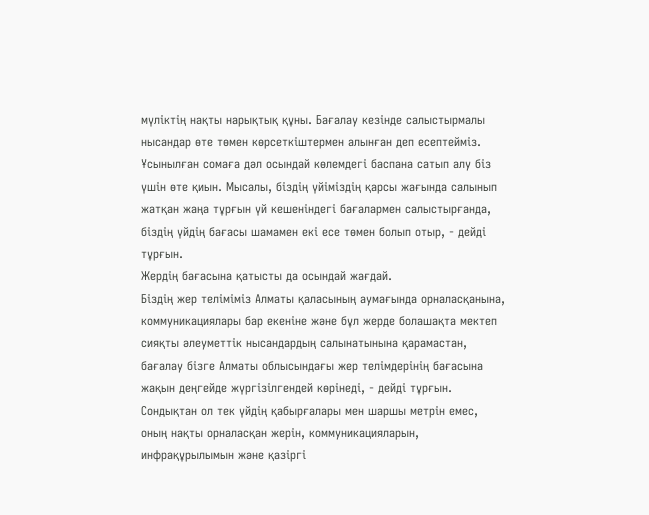мүліктің нақты нарықтық құны. Бағалау кезінде салыстырмалы нысандар өте төмен көрсеткіштермен алынған деп есептейміз. Ұсынылған сомаға дәл осындай көлемдегі баспана сатып алу біз үшін өте қиын. Мысалы, біздің үйіміздің қарсы жағында салынып жатқан жаңа тұрғын үй кешеніндегі бағалармен салыстырғанда, біздің үйдің бағасы шамамен екі есе төмен болып отыр, - дейді тұрғын.
Жердің бағасына қатысты да осындай жағдай.
Біздің жер теліміміз Алматы қаласының аумағында орналасқанына, коммуникациялары бар екеніне және бұл жерде болашақта мектеп сияқты әлеуметтік нысандардың салынатынына қарамастан, бағалау бізге Алматы облысындағы жер телімдерінің бағасына жақын деңгейде жүргізілгендей көрінеді, - дейді тұрғын.
Сондықтан ол тек үйдің қабырғалары мен шаршы метрін емес, оның нақты орналасқан жерін, коммуникацияларын, инфрақұрылымын және қазіргі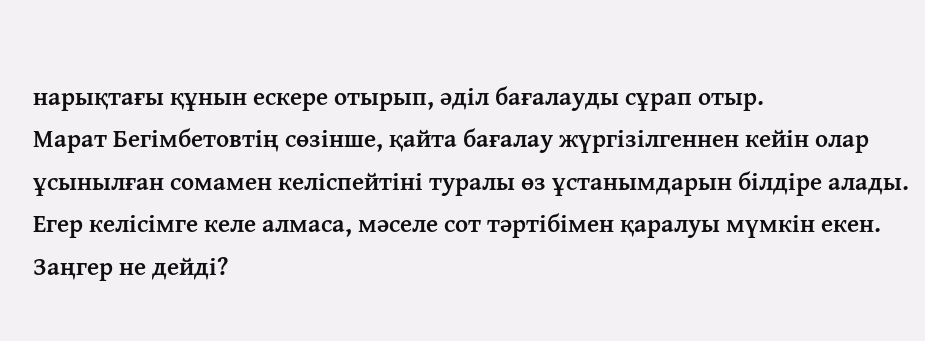нарықтағы құнын ескере отырып, әділ бағалауды сұрап отыр.
Марат Бегімбетовтің сөзінше, қайта бағалау жүргізілгеннен кейін олар ұсынылған сомамен келіспейтіні туралы өз ұстанымдарын білдіре алады. Егер келісімге келе алмаса, мәселе сот тәртібімен қаралуы мүмкін екен.
Заңгер не дейді?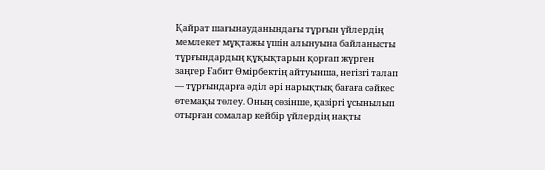Қайрат шағынауданындағы тұрғын үйлердің мемлекет мұқтажы үшін алынуына байланысты тұрғындардың құқықтарын қорғап жүрген заңгер Ғабит Өмірбектің айтуынша, негізгі талап — тұрғындарға әділ әрі нарықтық бағаға сәйкес өтемақы төлеу. Оның сөзінше, қазіргі ұсынылып отырған сомалар кейбір үйлердің нақты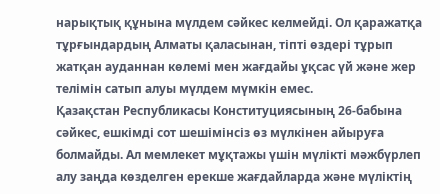нарықтық құнына мүлдем сәйкес келмейді. Ол қаражатқа тұрғындардың Алматы қаласынан, тіпті өздері тұрып жатқан ауданнан көлемі мен жағдайы ұқсас үй және жер телімін сатып алуы мүлдем мүмкін емес.
Қазақстан Республикасы Конституциясының 26-бабына сәйкес, ешкімді сот шешімінсіз өз мүлкінен айыруға болмайды. Ал мемлекет мұқтажы үшін мүлікті мәжбүрлеп алу заңда көзделген ерекше жағдайларда және мүліктің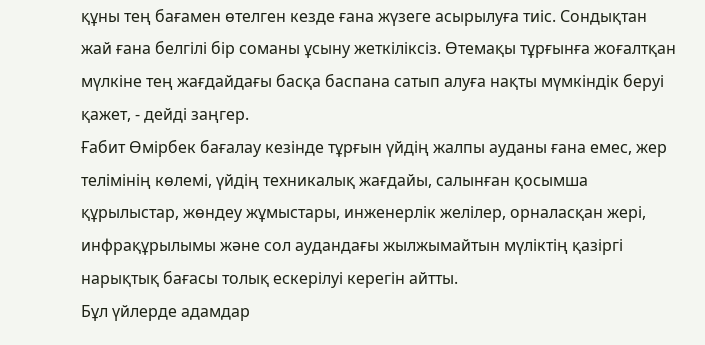құны тең бағамен өтелген кезде ғана жүзеге асырылуға тиіс. Сондықтан жай ғана белгілі бір соманы ұсыну жеткіліксіз. Өтемақы тұрғынға жоғалтқан мүлкіне тең жағдайдағы басқа баспана сатып алуға нақты мүмкіндік беруі қажет, - дейді заңгер.
Ғабит Өмірбек бағалау кезінде тұрғын үйдің жалпы ауданы ғана емес, жер телімінің көлемі, үйдің техникалық жағдайы, салынған қосымша құрылыстар, жөндеу жұмыстары, инженерлік желілер, орналасқан жері, инфрақұрылымы және сол аудандағы жылжымайтын мүліктің қазіргі нарықтық бағасы толық ескерілуі керегін айтты.
Бұл үйлерде адамдар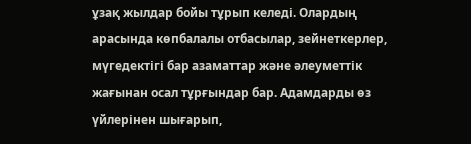ұзақ жылдар бойы тұрып келеді. Олардың арасында көпбалалы отбасылар, зейнеткерлер, мүгедектігі бар азаматтар және әлеуметтік жағынан осал тұрғындар бар. Адамдарды өз үйлерінен шығарып,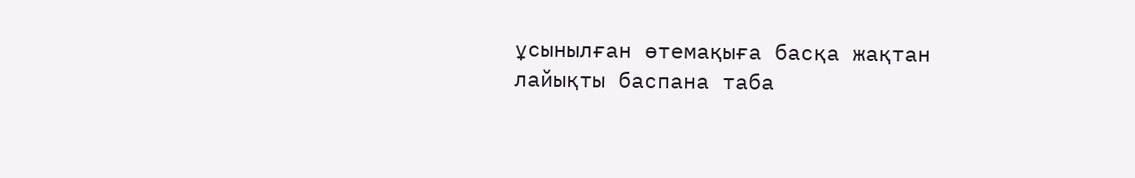ұсынылған өтемақыға басқа жақтан лайықты баспана таба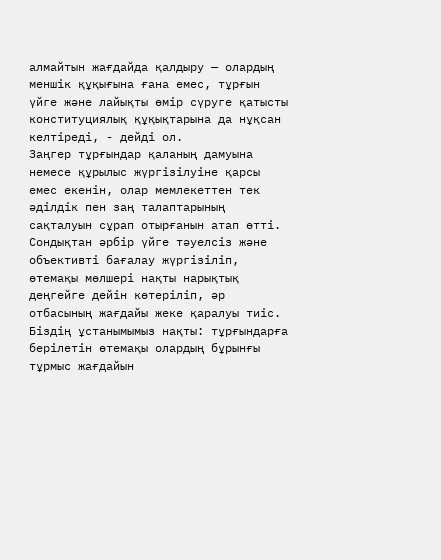алмайтын жағдайда қалдыру — олардың меншік құқығына ғана емес, тұрғын үйге және лайықты өмір сүруге қатысты конституциялық құқықтарына да нұқсан келтіреді, - дейді ол.
Заңгер тұрғындар қаланың дамуына немесе құрылыс жүргізілуіне қарсы емес екенін, олар мемлекеттен тек әділдік пен заң талаптарының сақталуын сұрап отырғанын атап өтті.
Сондықтан әрбір үйге тәуелсіз және объективті бағалау жүргізіліп, өтемақы мөлшері нақты нарықтық деңгейге дейін көтеріліп, әр отбасының жағдайы жеке қаралуы тиіс. Біздің ұстанымымыз нақты: тұрғындарға берілетін өтемақы олардың бұрынғы тұрмыс жағдайын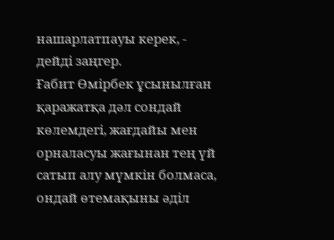нашарлатпауы керек, - дейді заңгер.
Ғабит Өмірбек ұсынылған қаражатқа дәл сондай көлемдегі, жағдайы мен орналасуы жағынан тең үй сатып алу мүмкін болмаса, ондай өтемақыны әділ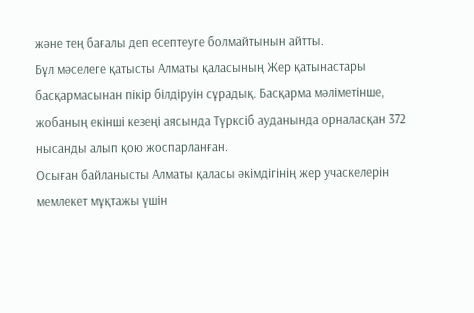және тең бағалы деп есептеуге болмайтынын айтты.
Бұл мәселеге қатысты Алматы қаласының Жер қатынастары басқармасынан пікір білдіруін сұрадық. Басқарма мәліметінше, жобаның екінші кезеңі аясында Түрксіб ауданында орналасқан 372 нысанды алып қою жоспарланған.
Осыған байланысты Алматы қаласы әкімдігінің жер учаскелерін мемлекет мұқтажы үшін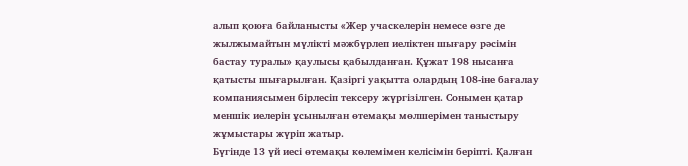алып қоюға байланысты «Жер учаскелерін немесе өзге де жылжымайтын мүлікті мәжбүрлеп иеліктен шығару рәсімін бастау туралы» қаулысы қабылданған. Құжат 198 нысанға қатысты шығарылған. Қазіргі уақытта олардың 108-іне бағалау компаниясымен бірлесіп тексеру жүргізілген. Сонымен қатар меншік иелерін ұсынылған өтемақы мөлшерімен таныстыру жұмыстары жүріп жатыр.
Бүгінде 13 үй иесі өтемақы көлемімен келісімін беріпті. Қалған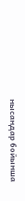нысандар бойынша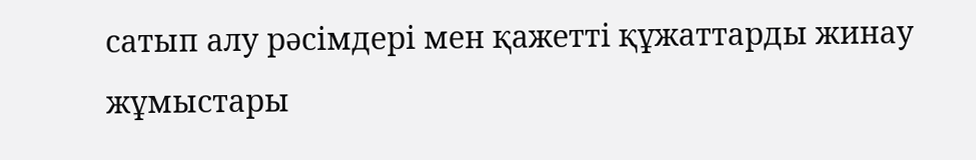сатып алу рәсімдері мен қажетті құжаттарды жинау жұмыстары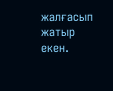жалғасып жатыр екен.